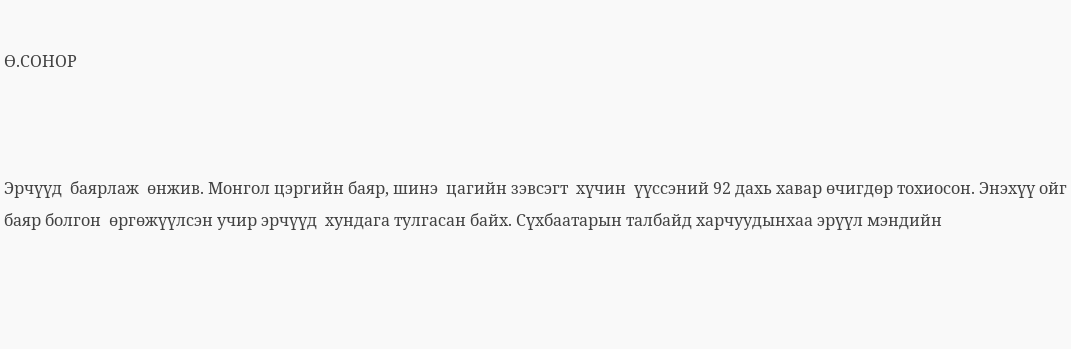Ө.СОНОР



Эрчүүд  баярлаж  өнжив. Монгол цэргийн баяр, шинэ  цагийн зэвсэгт  хүчин  үүссэний 92 дахь хавар өчигдөр тохиосон. Энэхүү ойг баяр болгон  өргөжүүлсэн учир эрчүүд  хундага тулгасан байх. Сүхбаатарын талбайд харчуудынхаа эрүүл мэндийн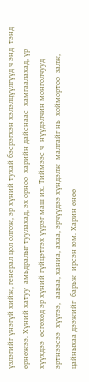үзлэгийг үнэгүй хийж, генерал цол олгож, эр хүний тухай бэсрэгхэн хэлэлцүүлгүүд ч энд  тэнд өрнөжээ. Хүний хатуу  амьдралыг туулахад, эх орноо  харийн дайснаас  хамгаалахад, үр хүүхдээ  өсгөхөд эр хүний гүйцэтгэх үүрэг маш их. Тиймээс ч  нүүдэлчин монголчууд эртнээсээ  хүүгээ,  ааваа, ханиа, ахаа, эрчүүдээ хүндэлж  малгайг нь  хоймортоо  залж, цайныхаа дээжийг  барьж  ирсэн юм. Харин өнөө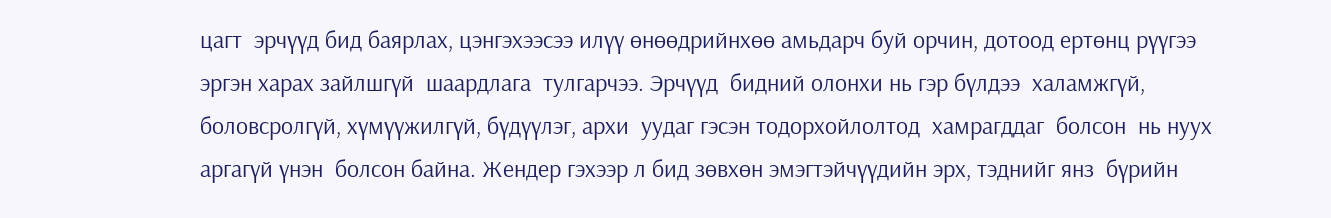цагт  эрчүүд бид баярлах, цэнгэхээсээ илүү өнөөдрийнхөө амьдарч буй орчин, дотоод ертөнц рүүгээ эргэн харах зайлшгүй  шаардлага  тулгарчээ. Эрчүүд  бидний олонхи нь гэр бүлдээ  халамжгүй, боловсролгүй, хүмүүжилгүй, бүдүүлэг, архи  уудаг гэсэн тодорхойлолтод  хамрагддаг  болсон  нь нуух аргагүй үнэн  болсон байна. Жендер гэхээр л бид зөвхөн эмэгтэйчүүдийн эрх, тэднийг янз  бүрийн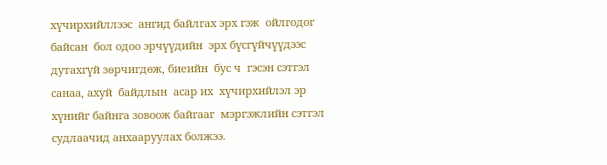хүчирхийллээс  ангид байлгах эрх гэж  ойлгодог байсан  бол одоо эрчүүдийн  эрх бүсгүйчүүдээс дутахгүй зөрчигдөж, биеийн  бус ч  гэсэн сэтгэл санаа, ахуй  байдлын  асар их  хүчирхийлэл эр хүнийг байнга зовоож байгааг  мэргэжлийн сэтгэл  судлаачид анхааруулах болжээ.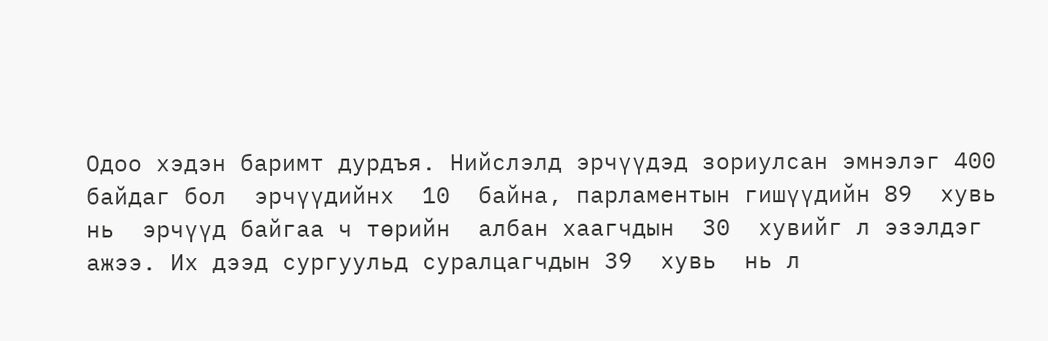Одоо хэдэн баримт дурдъя. Нийслэлд эрчүүдэд зориулсан эмнэлэг 400  байдаг бол  эрчүүдийнх  10  байна, парламентын гишүүдийн 89  хувь  нь  эрчүүд байгаа ч төрийн  албан хаагчдын  30  хувийг л эзэлдэг ажээ. Их дээд сургуульд суралцагчдын 39  хувь  нь л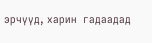эрчүүд, харин  гадаадад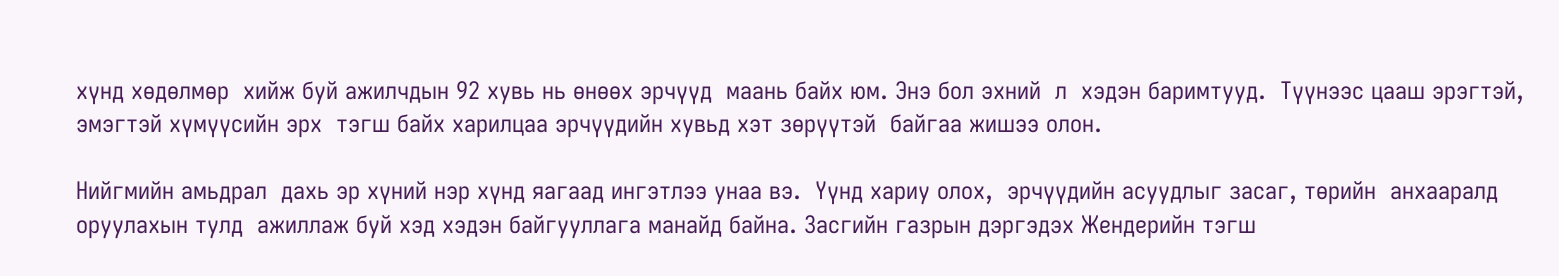хүнд хөдөлмөр  хийж буй ажилчдын 92 хувь нь өнөөх эрчүүд  маань байх юм. Энэ бол эхний  л  хэдэн баримтууд.  Түүнээс цааш эрэгтэй, эмэгтэй хүмүүсийн эрх  тэгш байх харилцаа эрчүүдийн хувьд хэт зөрүүтэй  байгаа жишээ олон.

Нийгмийн амьдрал  дахь эр хүний нэр хүнд яагаад ингэтлээ унаа вэ.  Үүнд хариу олох,  эрчүүдийн асуудлыг засаг, төрийн  анхааралд  оруулахын тулд  ажиллаж буй хэд хэдэн байгууллага манайд байна. Засгийн газрын дэргэдэх Жендерийн тэгш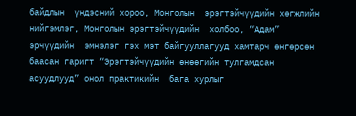байдлын  үндэсний хороо, Монголын  эрэгтэйчүүдийн хөгжлийн нийгэмлэг, Монголын эрэгтэйчүүдийн  холбоо, “Адам” эрчүүдийн  эмнэлэг гэх мэт байгууллагууд хамтарч өнгөрсөн баасан гаригт “Эрэгтэйчүүдийн өнөөгийн тулгамдсан асуудлууд” онол практикийн  бага хурлыг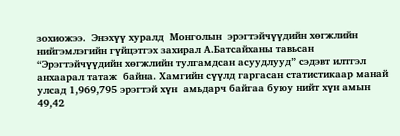зохиожээ.  Энэхүү хуралд  Монголын  эрэгтэйчүүдийн хөгжлийн нийгэмлэгийн гүйцэтгэх захирал А.Батсайханы тавьсан “Эрэгтэйчүүдийн хөгжлийн тулгамдсан асуудлууд” сэдэвт илтгэл анхаарал татаж  байна. Хамгийн сүүлд гаргасан статистикаар манай  улсад 1,969,795 эрэгтэй хүн  амьдарч байгаа буюу нийт хүн амын 49,42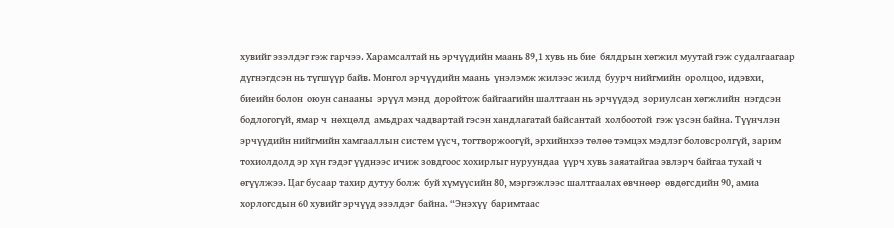хувийг эзэлдэг гэж гарчээ. Харамсалтай нь эрчүүдийн маань 89,1 хувь нь бие  бялдрын хөгжил муутай гэж судалгаагаар дүгнэгдсэн нь түгшүүр байв. Монгол эрчүүдийн маань  үнэлэмж жилээс жилд  буурч нийгмийн  оролцоо, идэвхи, биеийн болон  оюун санааны  эрүүл мэнд  доройтож байгаагийн шалтгаан нь эрчүүдэд  зориулсан хөгжлийн  нэгдсэн бодлогогүй, ямар ч  нөхцөлд  амьдрах чадвартай гэсэн хандлагатай байсантай  холбоотой  гэж үзсэн байна. Түүнчлэн  эрчүүдийн нийгмийн хамгааллын систем үүсч, тогтворжоогүй, эрхийнхээ төлөө тэмцэх мэдлэг боловсролгүй, зарим тохиолдолд эр хүн гэдэг үүднээс ичиж зовдгоос хохирлыг нуруундаа  үүрч хувь заяатайгаа эвлэрч байгаа тухай ч  өгүүлжээ. Цаг бусаар тахир дутуу болж  буй хүмүүсийн 80, мэргэжлээс шалтгаалах өвчнөөр  өвдөгсдийн 90, амиа хорлогсдын 60 хувийг эрчүүд эзэлдэг  байна. “Энэхүү  баримтаас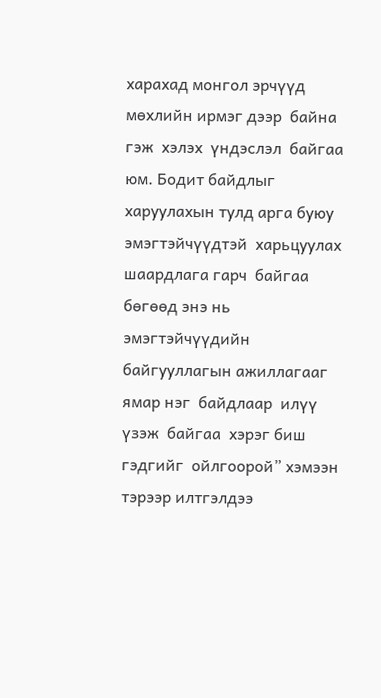харахад монгол эрчүүд мөхлийн ирмэг дээр  байна гэж  хэлэх  үндэслэл  байгаа юм. Бодит байдлыг  харуулахын тулд арга буюу  эмэгтэйчүүдтэй  харьцуулах шаардлага гарч  байгаа бөгөөд энэ нь эмэгтэйчүүдийн  байгууллагын ажиллагааг ямар нэг  байдлаар  илүү  үзэж  байгаа  хэрэг биш  гэдгийг  ойлгоорой” хэмээн тэрээр илтгэлдээ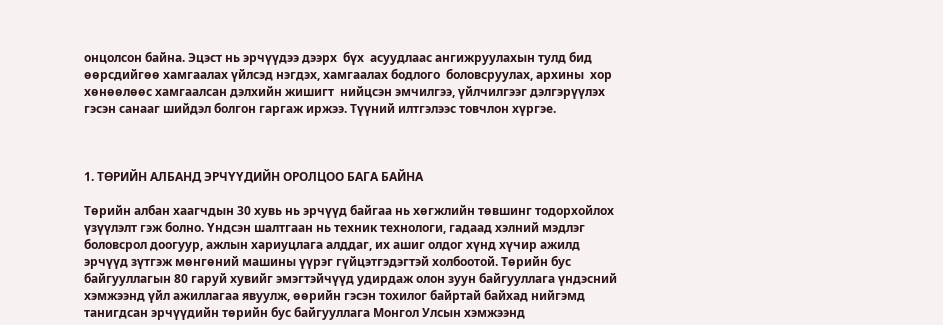онцолсон байна. Эцэст нь эрчүүдээ дээрх  бүх  асуудлаас ангижруулахын тулд бид  өөрсдийгөө хамгаалах үйлсэд нэгдэх, хамгаалах бодлого  боловсруулах, архины  хор  хөнөөлөөс хамгаалсан дэлхийн жишигт  нийцсэн эмчилгээ, үйлчилгээг дэлгэрүүлэх гэсэн санааг шийдэл болгон гаргаж иржээ. Түүний илтгэлээс товчлон хүргэе.



1. ТӨРИЙН АЛБАНД ЭРЧҮҮДИЙН ОРОЛЦОО БАГА БАЙНА

Төрийн албан хаагчдын 30 хувь нь эрчүүд байгаа нь хөгжлийн төвшинг тодорхойлох  үзүүлэлт гэж болно. Үндсэн шалтгаан нь техник технологи, гадаад хэлний мэдлэг боловсрол доогуур, ажлын хариуцлага алддаг, их ашиг олдог хүнд хүчир ажилд эрчүүд зүтгэж мөнгөний машины үүрэг гүйцэтгэдэгтэй холбоотой. Төрийн бус байгууллагын 80 гаруй хувийг эмэгтэйчүүд удирдаж олон зуун байгууллага үндэсний хэмжээнд үйл ажиллагаа явуулж, өөрийн гэсэн тохилог байртай байхад нийгэмд танигдсан эрчүүдийн төрийн бус байгууллага Монгол Улсын хэмжээнд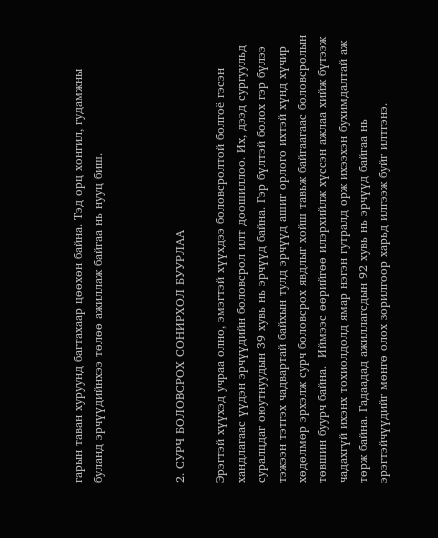гарын таван хуруунд багтахаар цөөхөн байна. Тэд орц хонгил, гудамжны буланд эрчүүдийнхээ төлөө ажиллаж байгаа нь нууц биш.



2. СУРЧ БОЛОВСРОХ СОНИРХОЛ БУУРЛАА

Эрэгтэй хүүхэд учраа олно, эмэгтэй хүүхдээ боловсролтой болгоё гэсэн хандлагаас үүдэн эрчүүдийн боловсрол илт доошиллоо. Их, дээд сургуульд суралцдаг оюутнуудын 39 хувь нь эрчүүд байна. Гэр бүлтэй болох гэр бүлээ тэжээн тэтгэх чадвартай байхын тулд эрчүүд ашиг орлого ихтэй хүнд хүчир хөдөлмөр эрхэлж сурч боловсрох явдлыг хойш тавьж байгаагаас боловсролын төвшин буурч байна.  Иймээс өөрийгөө илэрхийлж хүссэн ажлаа хийж бүтээж чадахгүй ихэнх тохиолдолд ямар нэгэн гутралд орж ихээхэн бухимдалтай аж төрж байна. Гадаадад ажиллагсдын 92 хувь нь эрчүүд байгаа нь эрэгтэйчүүдийг мөнгө олох зорилгоор харьд илгээж буйг илтгэнэ.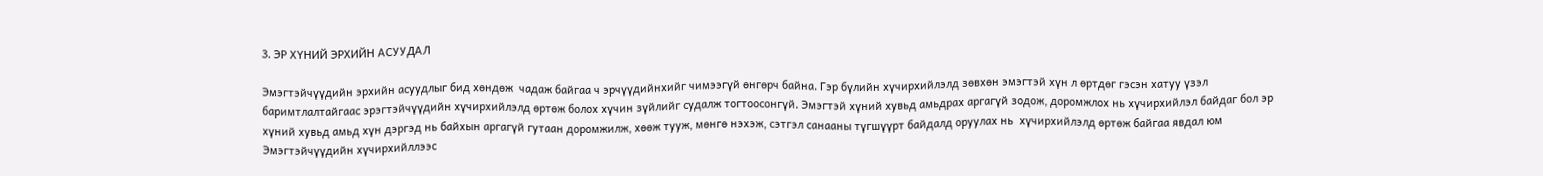3. ЭР ХҮНИЙ ЭРХИЙН АСУУДАЛ

Эмэгтэйчүүдийн эрхийн асуудлыг бид хөндөж  чадаж байгаа ч эрчүүдийнхийг чимээгүй өнгөрч байна. Гэр бүлийн хүчирхийлэлд зөвхөн эмэгтэй хүн л өртдөг гэсэн хатуу үзэл баримтлалтайгаас эрэгтэйчүүдийн хүчирхийлэлд өртөж болох хүчин зүйлийг судалж тогтоосонгүй. Эмэгтэй хүний хувьд амьдрах аргагүй зодож, доромжлох нь хүчирхийлэл байдаг бол эр хүний хувьд амьд хүн дэргэд нь байхын аргагүй гутаан доромжилж, хөөж тууж, мөнгө нэхэж, сэтгэл санааны түгшүүрт байдалд оруулах нь  хүчирхийлэлд өртөж байгаа явдал юм Эмэгтэйчүүдийн хүчирхийллээс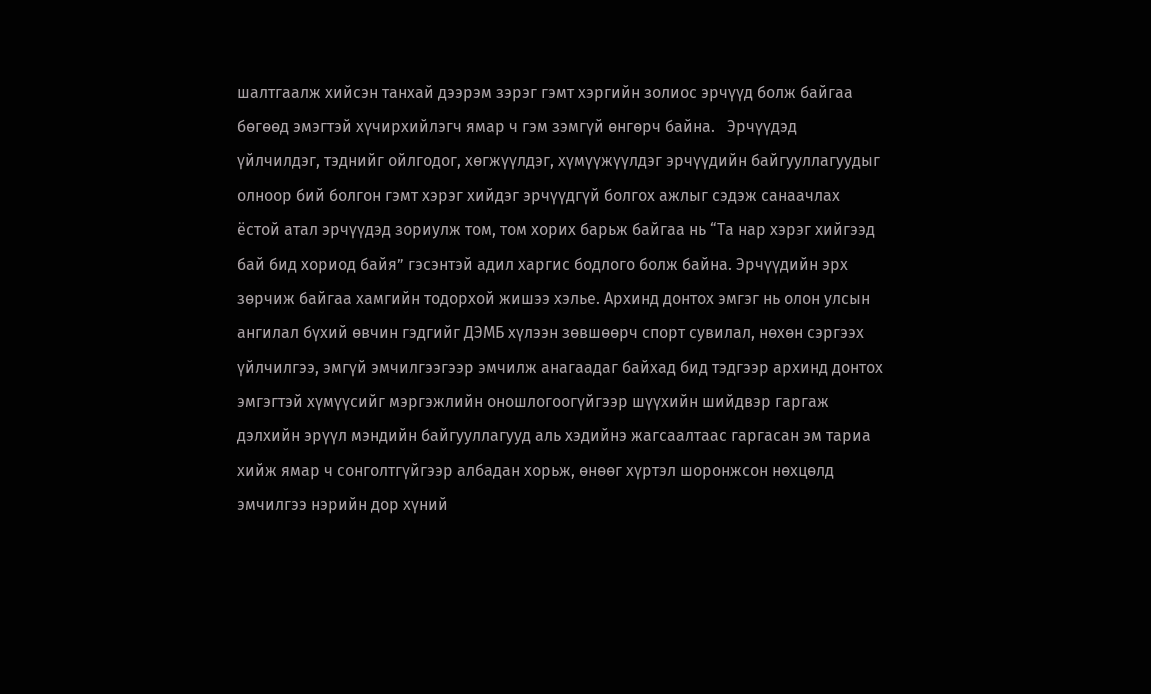шалтгаалж хийсэн танхай дээрэм зэрэг гэмт хэргийн золиос эрчүүд болж байгаа бөгөөд эмэгтэй хүчирхийлэгч ямар ч гэм зэмгүй өнгөрч байна.   Эрчүүдэд үйлчилдэг, тэднийг ойлгодог, хөгжүүлдэг, хүмүүжүүлдэг эрчүүдийн байгууллагуудыг олноор бий болгон гэмт хэрэг хийдэг эрчүүдгүй болгох ажлыг сэдэж санаачлах ёстой атал эрчүүдэд зориулж том, том хорих барьж байгаа нь “Та нар хэрэг хийгээд бай бид хориод байя” гэсэнтэй адил харгис бодлого болж байна. Эрчүүдийн эрх зөрчиж байгаа хамгийн тодорхой жишээ хэлье. Архинд донтох эмгэг нь олон улсын ангилал бүхий өвчин гэдгийг ДЭМБ хүлээн зөвшөөрч спорт сувилал, нөхөн сэргээх үйлчилгээ, эмгүй эмчилгээгээр эмчилж анагаадаг байхад бид тэдгээр архинд донтох эмгэгтэй хүмүүсийг мэргэжлийн оношлогоогүйгээр шүүхийн шийдвэр гаргаж дэлхийн эрүүл мэндийн байгууллагууд аль хэдийнэ жагсаалтаас гаргасан эм тариа хийж ямар ч сонголтгүйгээр албадан хорьж, өнөөг хүртэл шоронжсон нөхцөлд эмчилгээ нэрийн дор хүний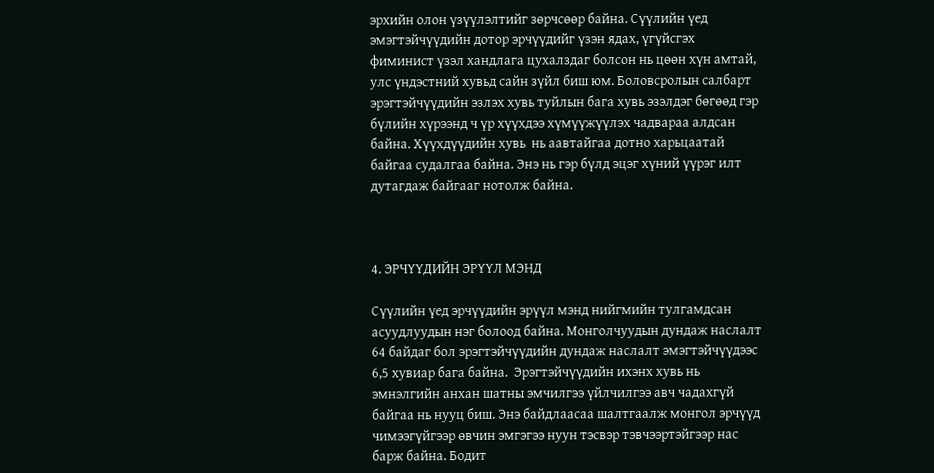эрхийн олон үзүүлэлтийг зөрчсөөр байна. Сүүлийн үед эмэгтэйчүүдийн дотор эрчүүдийг үзэн ядах, үгүйсгэх  фиминист үзэл хандлага цухалздаг болсон нь цөөн хүн амтай, улс үндэстний хувьд сайн зүйл биш юм. Боловсролын салбарт эрэгтэйчүүдийн эзлэх хувь туйлын бага хувь эзэлдэг бөгөөд гэр бүлийн хүрээнд ч үр хүүхдээ хүмүүжүүлэх чадвараа алдсан байна. Хүүхдүүдийн хувь  нь аавтайгаа дотно харьцаатай байгаа судалгаа байна. Энэ нь гэр бүлд эцэг хүний үүрэг илт дутагдаж байгааг нотолж байна.



4. ЭРЧҮҮДИЙН ЭРҮҮЛ МЭНД

Сүүлийн үед эрчүүдийн эрүүл мэнд нийгмийн тулгамдсан асуудлуудын нэг болоод байна. Монголчуудын дундаж наслалт 64 байдаг бол эрэгтэйчүүдийн дундаж наслалт эмэгтэйчүүдээс 6,5 хувиар бага байна.  Эрэгтэйчүүдийн ихэнх хувь нь эмнэлгийн анхан шатны эмчилгээ үйлчилгээ авч чадахгүй байгаа нь нууц биш. Энэ байдлаасаа шалтгаалж монгол эрчүүд чимээгүйгээр өвчин эмгэгээ нуун тэсвэр тэвчээртэйгээр нас барж байна. Бодит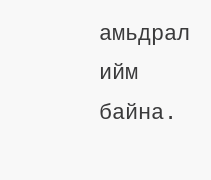амьдрал ийм байна.